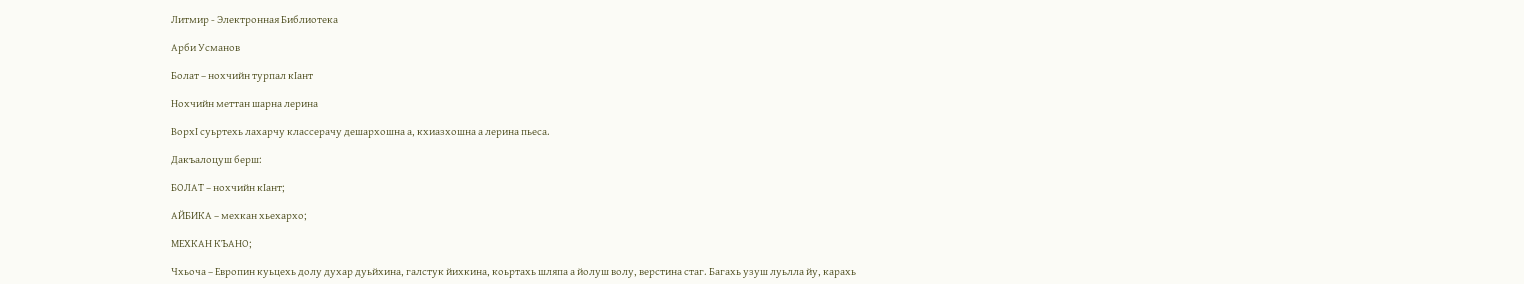Литмир - Электронная Библиотека

Арби Усманов

Болат – нохчийн турпал кIант

Нохчийн меттан шарна лерина

ВорхI суьртехь лахарчу классерачу дешархошна а, кхиазхошна а лерина пьеса.

Дакъалоцуш берш:

БОЛАТ – нохчийн кIант;

АЙБИКА – мехкан хьехархо;

МЕХКАН КЪАНО;

Чхьоча – Европин куьцехь долу духар дуьйхина, галстук йихкина, коьртахь шляпа а йолуш волу, верстина стаг. Багахь узуш луьлла йу, карахь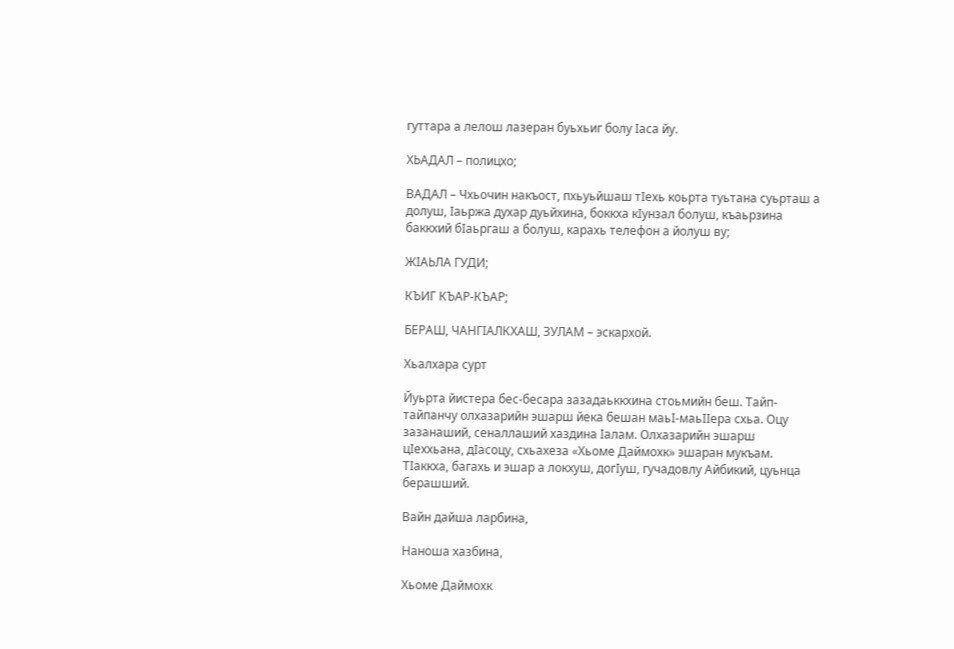гуттара а лелош лазеран буьхьиг болу Iаса йу.

ХЬАДАЛ – полицхо;

ВАДАЛ – Чхьочин накъост, пхьуьйшаш тIехь коьрта туьтана суьрташ а долуш, Iаьржа духар дуьйхина, боккха кIунзал болуш, къаьрзина баккхий бIаьргаш а болуш, карахь телефон а йолуш ву;

ЖIАЬЛА ГУДИ;

КЪИГ КЪАР-КЪАР;

БЕРАШ, ЧАНГIАЛКХАШ, ЗУЛАМ – эскархой.

Хьалхара сурт

Йуьрта йистера бес-бесара зазадаьккхина стоьмийн беш. Тайп-тайпанчу олхазарийн эшарш йека бешан маьI-маьIIера схьа. Оцу зазанаший, сеналлаший хаздина Iалам. Олхазарийн эшарш цIеххьана, дIасоцу, схьахеза «Хьоме Даймохк» эшаран мукъам. ТIаккха, багахь и эшар а локхуш, догIуш, гучадовлу Айбикий, цуьнца берашший.

Вайн дайша ларбина,

Наноша хазбина,

Хьоме Даймохк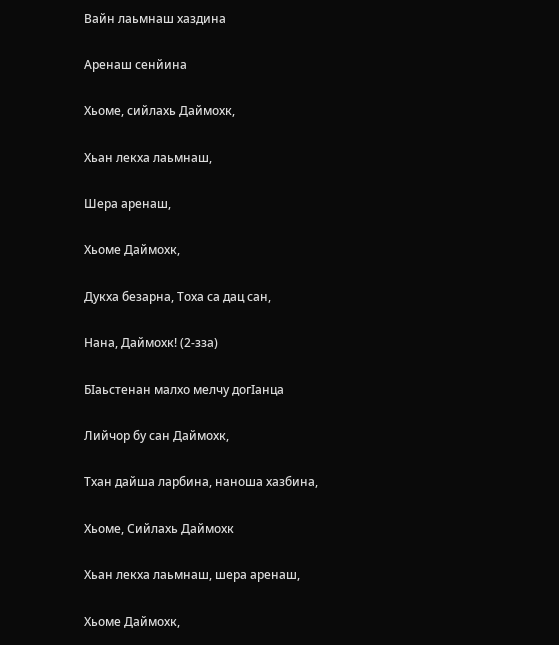Вайн лаьмнаш хаздина

Аренаш сенйина

Хьоме, сийлахь Даймохк,

Хьан лекха лаьмнаш,

Шера аренаш,

Хьоме Даймохк,

Дукха безарна, Тоха са дац сан,

Нана, Даймохк! (2-зза)

БIаьстенан малхо мелчу догIанца

Лийчор бу сан Даймохк,

Тхан дайша ларбина, наноша хазбина,

Хьоме, Сийлахь Даймохк

Хьан лекха лаьмнаш, шера аренаш,

Хьоме Даймохк,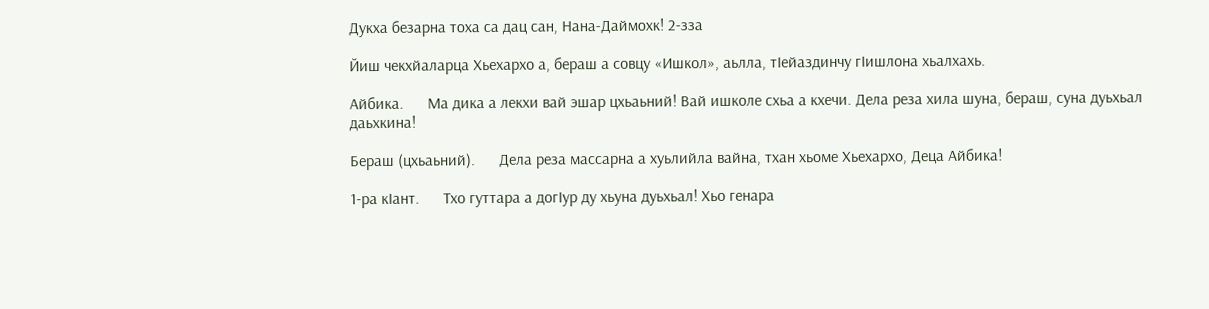Дукха безарна тоха са дац сан, Нана-Даймохк! 2-зза

Йиш чекхйаларца Хьехархо а, бераш а совцу «Ишкол», аьлла, тIейаздинчу гIишлона хьалхахь.

Айбика.      Ма дика а лекхи вай эшар цхьаьний! Вай ишколе схьа а кхечи. Дела реза хила шуна, бераш, суна дуьхьал даьхкина!

Бераш (цхьаьний).      Дела реза массарна а хуьлийла вайна, тхан хьоме Хьехархо, Деца Айбика!

1-ра кIант.      Тхо гуттара а догIур ду хьуна дуьхьал! Хьо генара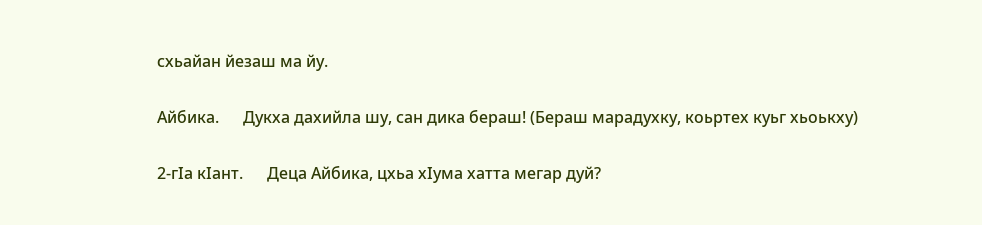схьайан йезаш ма йу.

Айбика.      Дукха дахийла шу, сан дика бераш! (Бераш марадухку, коьртех куьг хьоькху)

2-гIа кIант.      Деца Айбика, цхьа хIума хатта мегар дуй?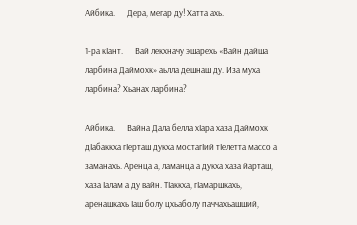Айбика.      Дера, мегар ду! Хатта ахь.

1-ра кIант.      Вай лекхначу эшарехь «Вайн дайша ларбина Даймохк» аьлла дешнаш ду. Иза муха ларбина? Хьанах ларбина?

Айбика.      Вайна Дала белла хIара хаза Даймохк дIабаккха гIерташ дукха мостагIий тIелетта массо а заманахь. Аренца а, ламанца а дукха хаза йарташ, хаза Iалам а ду вайн. ТIаккха, гIамаршкахь, аренашкахь Iаш болу цхьаболу паччахьашший,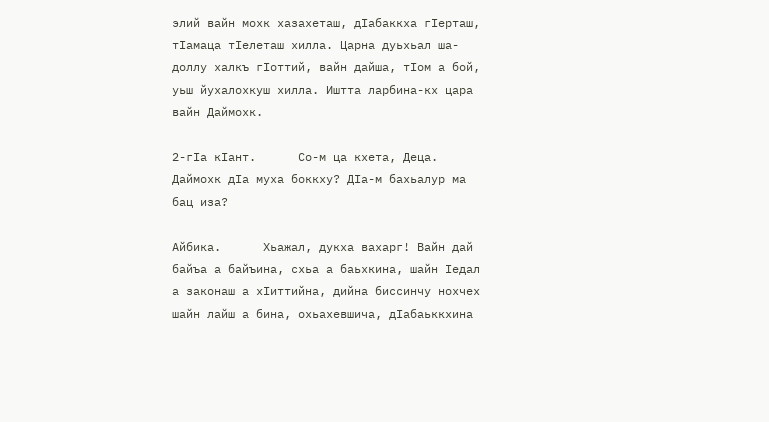элий вайн мохк хазахеташ, дIабаккха гIерташ, тIамаца тIелеташ хилла. Царна дуьхьал ша-доллу халкъ гIоттий, вайн дайша, тIом а бой, уьш йухалохкуш хилла. Иштта ларбина-кх цара вайн Даймохк.

2-гIа кIант.      Со-м ца кхета, Деца. Даймохк дIа муха боккху? ДIа-м бахьалур ма бац иза?

Айбика.      Хьажал, дукха вахарг! Вайн дай байъа а байъина, схьа а баьхкина, шайн Iедал а законаш а хIиттийна, дийна биссинчу нохчех шайн лайш а бина, охьахевшича, дIабаьккхина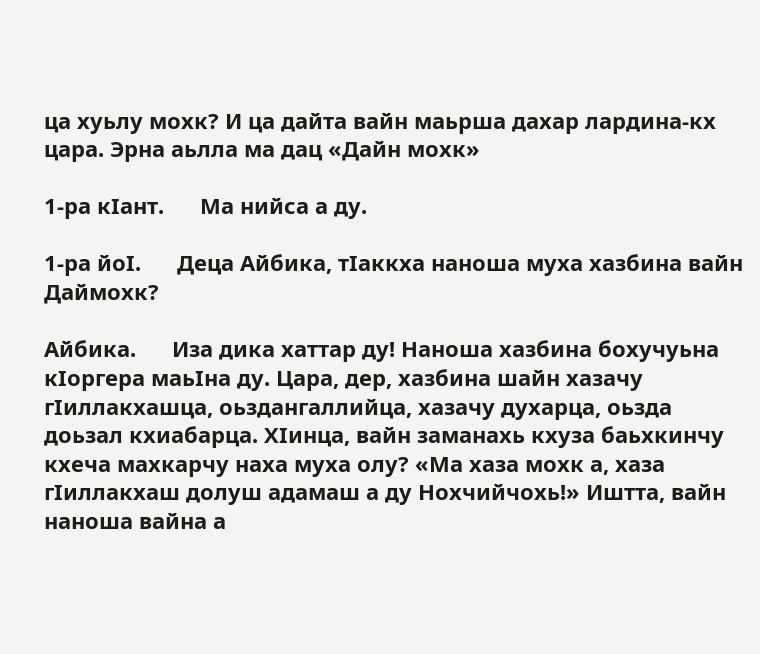ца хуьлу мохк? И ца дайта вайн маьрша дахар лардина-кх цара. Эрна аьлла ма дац «Дайн мохк»

1-ра кIант.      Ма нийса а ду.

1-ра йоI.      Деца Айбика, тIаккха наноша муха хазбина вайн Даймохк?

Айбика.      Иза дика хаттар ду! Наноша хазбина бохучуьна кIоргера маьIна ду. Цара, дер, хазбина шайн хазачу гIиллакхашца, оьздангаллийца, хазачу духарца, оьзда доьзал кхиабарца. ХIинца, вайн заманахь кхуза баьхкинчу кхеча махкарчу наха муха олу? «Ма хаза мохк а, хаза гIиллакхаш долуш адамаш а ду Нохчийчохь!» Иштта, вайн наноша вайна а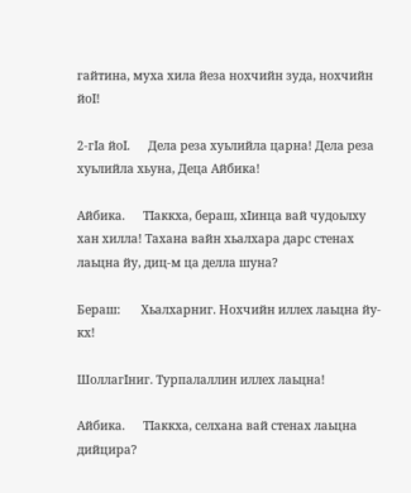гайтина, муха хила йеза нохчийн зуда, нохчийн йоI!

2-гIа йоI.      Дела реза хуьлийла царна! Дела реза хуьлийла хьуна, Деца Айбика!

Айбика.      ТIаккха, бераш, хIинца вай чудоьлху хан хилла! Тахана вайн хьалхара дарс стенах лаьцна йу, диц-м ца делла шуна?

Бераш:       Хьалхарниг. Нохчийн иллех лаьцна йу-кх!

ШоллагIниг. Турпалаллин иллех лаьцна!

Айбика.      ТIаккха, селхана вай стенах лаьцна дийцира?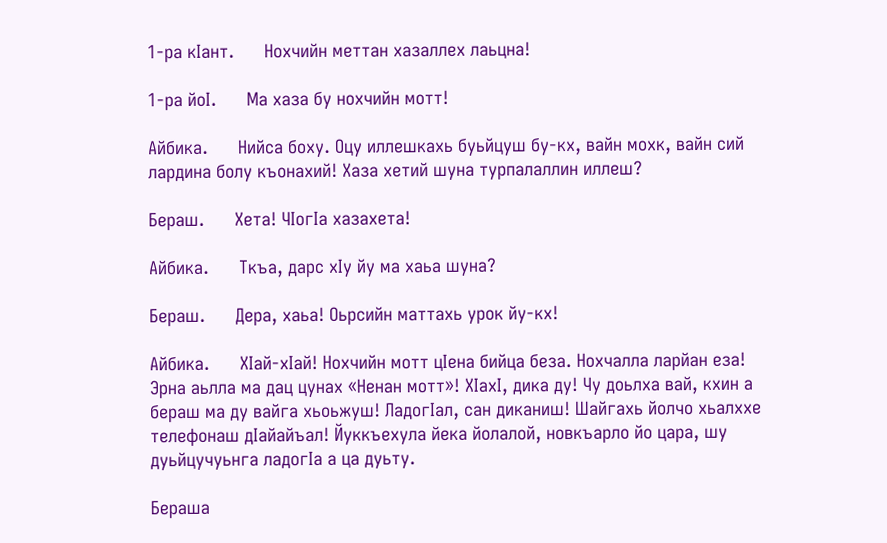1-ра кIант.      Нохчийн меттан хазаллех лаьцна!

1-ра йоI.      Ма хаза бу нохчийн мотт!

Айбика.      Нийса боху. Оцу иллешкахь буьйцуш бу-кх, вайн мохк, вайн сий лардина болу къонахий! Хаза хетий шуна турпалаллин иллеш?

Бераш.      Хета! ЧIогIа хазахета!

Айбика.      Ткъа, дарс хIу йу ма хаьа шуна?

Бераш.      Дера, хаьа! Оьрсийн маттахь урок йу-кх!

Айбика.      ХIай-хIай! Нохчийн мотт цIена бийца беза. Нохчалла ларйан еза! Эрна аьлла ма дац цунах «Ненан мотт»! ХIахI, дика ду! Чу доьлха вай, кхин а бераш ма ду вайга хьоьжуш! ЛадогIал, сан диканиш! Шайгахь йолчо хьалххе телефонаш дIайайъал! Йуккъехула йека йолалой, новкъарло йо цара, шу дуьйцучуьнга ладогIа а ца дуьту.

Бераша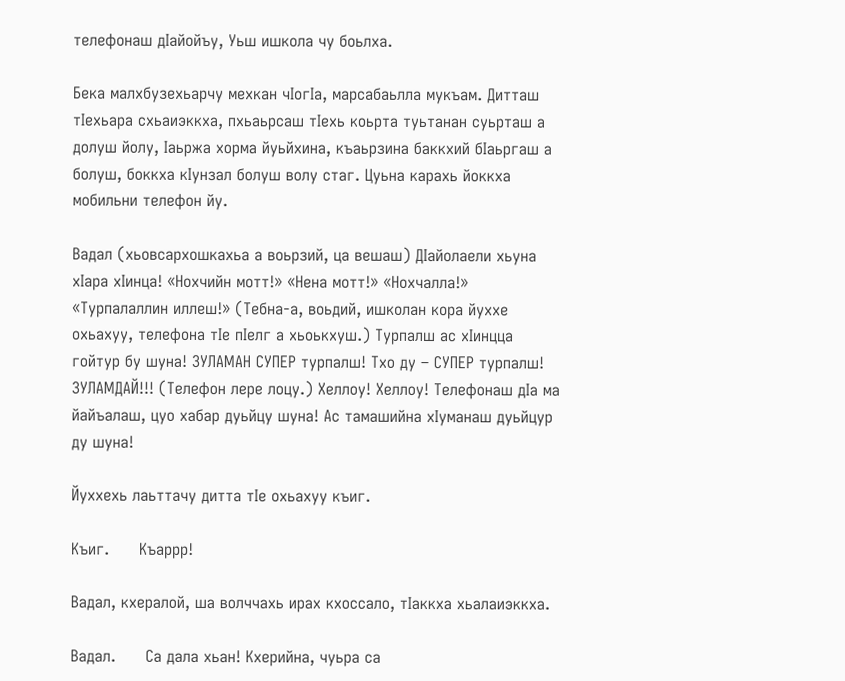телефонаш дIайойъу, Уьш ишкола чу боьлха.

Бека малхбузехьарчу мехкан чIогIа, марсабаьлла мукъам. Дитташ тIехьара схьаиэккха, пхьаьрсаш тIехь коьрта туьтанан суьрташ а долуш йолу, Iаьржа хорма йуьйхина, къаьрзина баккхий бIаьргаш а болуш, боккха кIунзал болуш волу стаг. Цуьна карахь йоккха мобильни телефон йу.

Вадал (хьовсархошкахьа а воьрзий, ца вешаш) ДIайолаели хьуна хIара хIинца! «Нохчийн мотт!» «Нена мотт!» «Нохчалла!» «Турпалаллин иллеш!» (Тебна-а, воьдий, ишколан кора йуххе охьахуу, телефона тIе пIелг а хьоькхуш.) Турпалш ас хIинцца гойтур бу шуна! ЗУЛАМАН СУПЕР турпалш! Тхо ду – СУПЕР турпалш! ЗУЛАМДАЙ!!! (Телефон лере лоцу.) Хеллоу! Хеллоу! Телефонаш дIа ма йайъалаш, цуо хабар дуьйцу шуна! Ас тамашийна хIуманаш дуьйцур ду шуна!

Йуххехь лаьттачу дитта тIе охьахуу къиг.

Къиг.      Къаррр!

Вадал, кхералой, ша волччахь ирах кхоссало, тIаккха хьалаиэккха.

Вадал.      Са дала хьан! Кхерийна, чуьра са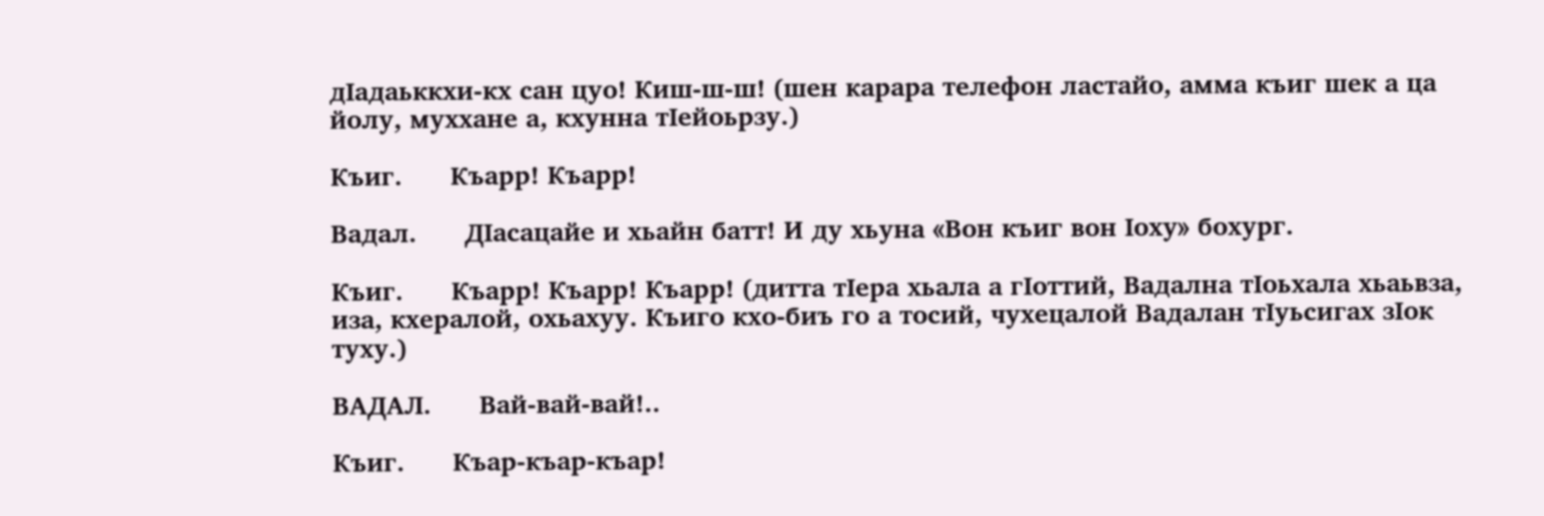дIадаьккхи-кх сан цуо! Киш-ш-ш! (шен карара телефон ластайо, амма къиг шек а ца йолу, муххане а, кхунна тIейоьрзу.)

Къиг.      Къарр! Къарр!

Вадал.      ДIасацайе и хьайн батт! И ду хьуна «Вон къиг вон Iоху» бохург.

Къиг.      Къарр! Къарр! Къарр! (дитта тIера хьала а гIоттий, Вадална тIоьхала хьаьвза, иза, кхералой, охьахуу. Къиго кхо-биъ го а тосий, чухецалой Вадалан тIуьсигах зIок туху.)

ВАДАЛ.      Вай-вай-вай!..

Къиг.      Къар-къар-къар!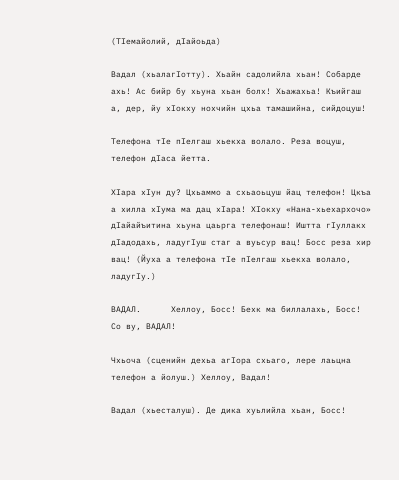(ТIемайолий, дIайоьда)

Вадал (хьалагIотту). Хьайн садолийла хьан! Собарде ахь! Ас бийр бу хьуна хьан болх! Хьажахьа! Къийгаш а, дер, йу хIокху нохчийн цхьа тамашийна, сийдоцуш!

Телефона тIе пIелгаш хьекха волало. Реза воцуш, телефон дIаса йетта.

ХIара хIун ду? Цхьаммо а схьаоьцуш йац телефон! Цкъа а хилла хIума ма дац хIара! ХIокху «Нана-хьехархочо» дIайайъитина хьуна цаьрга телефонаш! Иштта гIуллакх дIадодахь, ладугIуш стаг а вуьсур вац! Босс реза хир вац! (Йуха а телефона тIе пIелгаш хьекха волало, ладугIу.)

ВАДАЛ.      Хеллоу, Босс! Бехк ма биллалахь, Босс! Со ву, ВАДАЛ!

Чхьоча (сценийн дехьа агIора схьаго, лере лаьцна телефон а йолуш.) Хеллоу, Вадал!

Вадал (хьесталуш). Де дика хуьлийла хьан, Босс!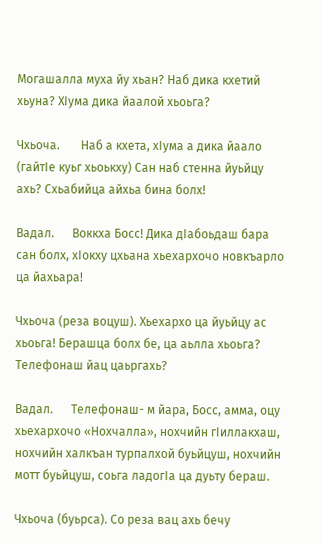Могашалла муха йу хьан? Наб дика кхетий хьуна? ХIума дика йаалой хьоьга?

Чхьоча.       Наб а кхета, хIума а дика йаало (гайтIе куьг хьоькху) Сан наб стенна йуьйцу ахь? Схьабийца айхьа бина болх!

Вадал.      Воккха Босс! Дика дIабоьдаш бара сан болх, хIокху цхьана хьехархочо новкъарло ца йахьара!

Чхьоча (реза воцуш). Хьехархо ца йуьйцу ас хьоьга! Берашца болх бе, ца аьлла хьоьга? Телефонаш йац цаьргахь?

Вадал.      Телефонаш- м йара, Босс, амма, оцу хьехархочо «Нохчалла», нохчийн гIиллакхаш, нохчийн халкъан турпалхой буьйцуш, нохчийн мотт буьйцуш, соьга ладогIа ца дуьту бераш.

Чхьоча (буьрса). Со реза вац ахь бечу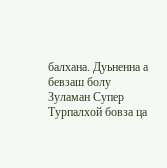балхана. Дуьненна а бевзаш болу Зуламан Супер Турпалхой бовза ца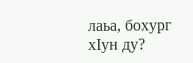лаьа, бохург хIун ду?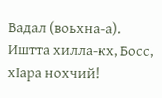Вадал (воьхна-а). Иштта хилла-кх, Босс, хIара нохчий!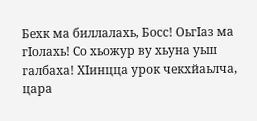Бехк ма биллалахь, Босс! ОьгIаз ма гIолахь! Со хьожур ву хьуна уьш галбаха! ХIинцца урок чекхйаьлча, цара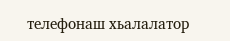телефонаш хьалалатор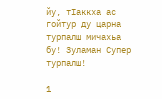йу, тIаккха ас гойтур ду царна турпалш мичахьа бу! Зуламан Супер турпалш!

1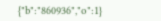{"b":"860936","o":1}